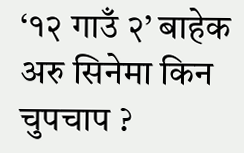‘१२ गाउँ २’ बाहेक अरु सिनेमा किन चुपचाप ?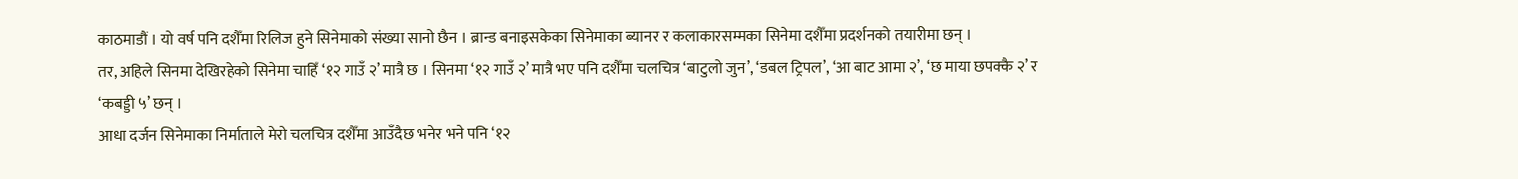काठमाडौं । यो वर्ष पनि दशैँमा रिलिज हुने सिनेमाको संख्या सानो छैन । ब्रान्ड बनाइसकेका सिनेमाका ब्यानर र कलाकारसम्मका सिनेमा दशैँमा प्रदर्शनको तयारीमा छन् ।
तर, अहिले सिनमा देखिरहेको सिनेमा चाहिँ ‘१२ गाउँ २’ मात्रै छ । सिनमा ‘१२ गाउँ २’ मात्रै भए पनि दशैँमा चलचित्र ‘बाटुलो जुन’, ‘डबल ट्रिपल’, ‘आ बाट आमा २’, ‘छ माया छपक्कै २’ र ‘कबड्डी ५’ छन् ।
आधा दर्जन सिनेमाका निर्माताले मेरो चलचित्र दशैँमा आउँदैछ भनेर भने पनि ‘१२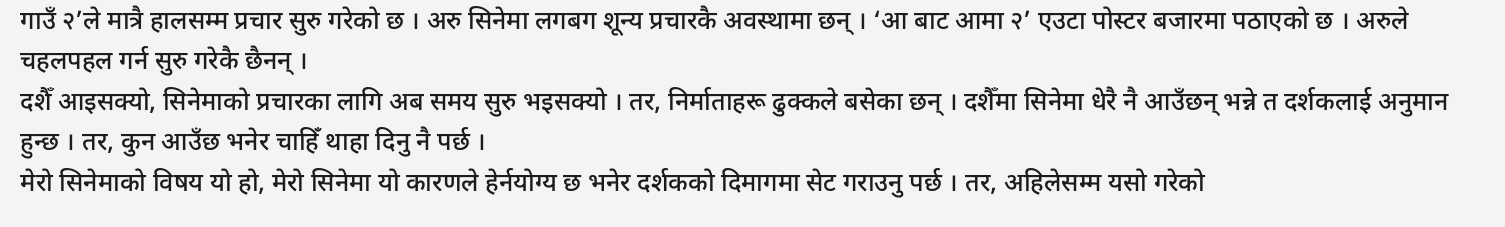गाउँ २’ले मात्रै हालसम्म प्रचार सुरु गरेको छ । अरु सिनेमा लगबग शून्य प्रचारकै अवस्थामा छन् । ‘आ बाट आमा २’ एउटा पोस्टर बजारमा पठाएको छ । अरुले चहलपहल गर्न सुरु गरेकै छैनन् ।
दशैँ आइसक्यो, सिनेमाको प्रचारका लागि अब समय सुरु भइसक्यो । तर, निर्माताहरू ढुक्कले बसेका छन् । दशैँमा सिनेमा धेरै नै आउँछन् भन्ने त दर्शकलाई अनुमान हुन्छ । तर, कुन आउँछ भनेर चाहिँ थाहा दिनु नै पर्छ ।
मेरो सिनेमाको विषय यो हो, मेरो सिनेमा यो कारणले हेर्नयोग्य छ भनेर दर्शकको दिमागमा सेट गराउनु पर्छ । तर, अहिलेसम्म यसो गरेको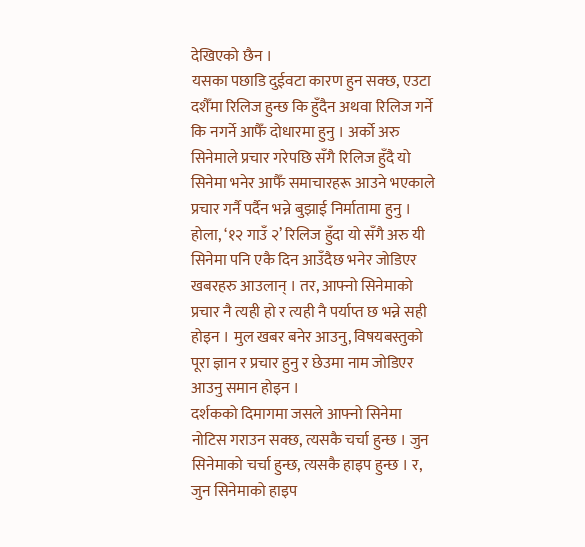देखिएको छैन ।
यसका पछाडि दुईवटा कारण हुन सक्छ, एउटा दशैँमा रिलिज हुन्छ कि हुँदैन अथवा रिलिज गर्ने कि नगर्ने आफैँ दोधारमा हुनु । अर्को अरु सिनेमाले प्रचार गरेपछि सँगै रिलिज हुँदै यो सिनेमा भनेर आफैँ समाचारहरू आउने भएकाले प्रचार गर्नै पर्दैन भन्ने बुझाई निर्मातामा हुनु ।
होला, ‘१२ गाउँ २’ रिलिज हुँदा यो सँगै अरु यी सिनेमा पनि एकै दिन आउँदैछ भनेर जोडिएर खबरहरु आउलान् । तर, आफ्नो सिनेमाको प्रचार नै त्यही हो र त्यही नै पर्याप्त छ भन्ने सही होइन । मुल खबर बनेर आउनु, विषयबस्तुको पूरा ज्ञान र प्रचार हुनु र छेउमा नाम जोडिएर आउनु समान होइन ।
दर्शकको दिमागमा जसले आफ्नो सिनेमा नोटिस गराउन सक्छ, त्यसकै चर्चा हुन्छ । जुन सिनेमाको चर्चा हुन्छ, त्यसकै हाइप हुन्छ । र, जुन सिनेमाको हाइप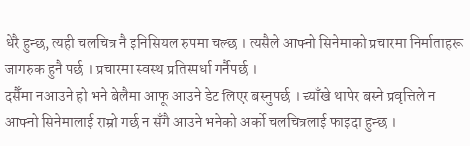धेरै हुन्छ, त्यही चलचित्र नै इनिसियल रुपमा चल्छ । त्यसैले आफ्नो सिनेमाको प्रचारमा निर्माताहरू जागरुक हुनै पर्छ । प्रचारमा स्वस्थ प्रतिस्पर्धा गर्नैपर्छ ।
दसैँमा नआउने हो भने बेलैमा आफू आउने डेट लिएर बस्नुपर्छ । च्याँखे थापेर बस्ने प्रवृत्तिले न आफ्नो सिनेमालाई राम्रो गर्छ न सँगै आउने भनेको अर्को चलचित्रलाई फाइदा हुन्छ ।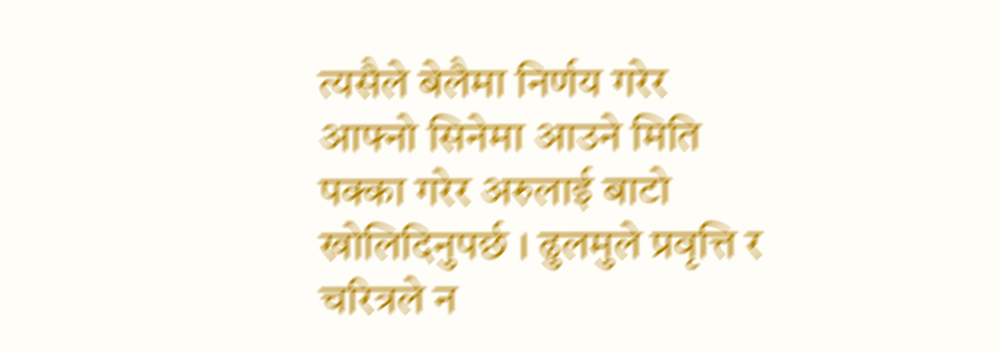त्यसैले बेलैमा निर्णय गरेर आफ्नो सिनेमा आउने मिति पक्का गरेर अरुलाई बाटो खोलिदिनुपर्छ । ढुलमुले प्रवृत्ति र चरित्रले न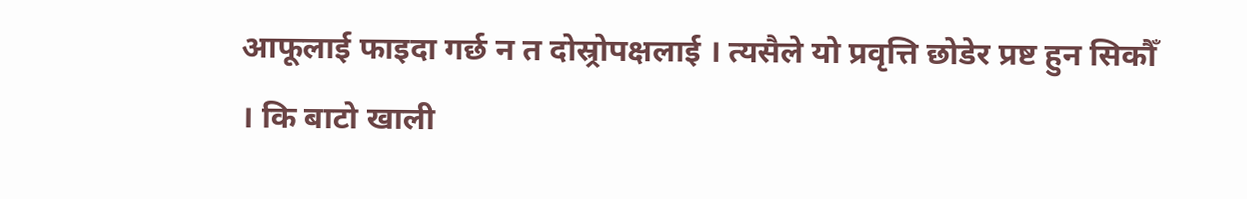आफूलाई फाइदा गर्छ न त दोस्र्रोपक्षलाई । त्यसैले यो प्रवृत्ति छोडेर प्रष्ट हुन सिकौँ । कि बाटो खाली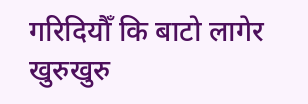गरिदियौँ कि बाटो लागेर खुरुखुरु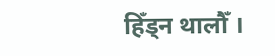हिँड्न थालौँ ।